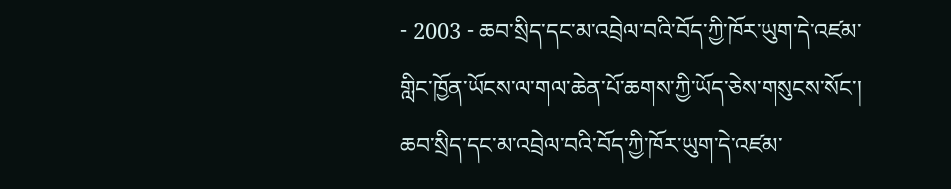- 2003 - ཆབ་སྲིད་དང་མ་འབྲེལ་བའི་བོད་ཀྱི་ཁོར་ཡུག་དེ་འཛམ་གླིང་ཁྱོན་ཡོངས་ལ་གལ་ཆེན་པོ་ཆགས་ཀྱི་ཡོད་ཅེས་གསུངས་སོང་།
ཆབ་སྲིད་དང་མ་འབྲེལ་བའི་བོད་ཀྱི་ཁོར་ཡུག་དེ་འཛམ་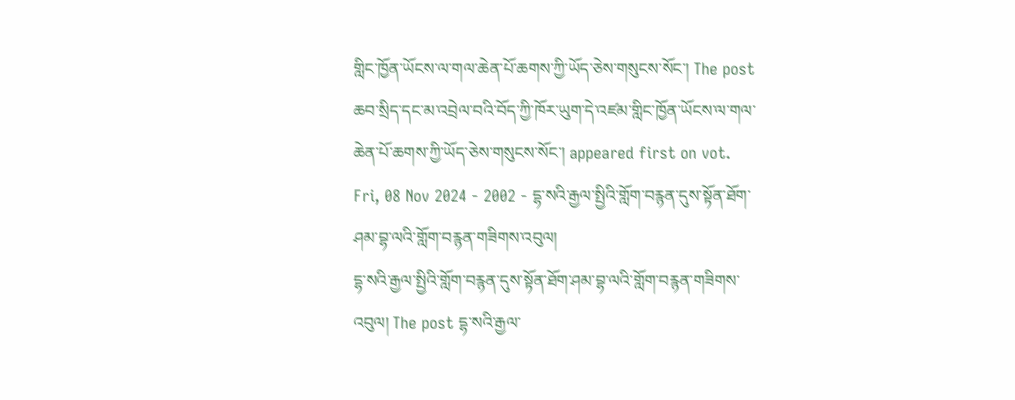གླིང་ཁྱོན་ཡོངས་ལ་གལ་ཆེན་པོ་ཆགས་ཀྱི་ཡོད་ཅེས་གསུངས་སོང་། The post ཆབ་སྲིད་དང་མ་འབྲེལ་བའི་བོད་ཀྱི་ཁོར་ཡུག་དེ་འཛམ་གླིང་ཁྱོན་ཡོངས་ལ་གལ་ཆེན་པོ་ཆགས་ཀྱི་ཡོད་ཅེས་གསུངས་སོང་། appeared first on vot.
Fri, 08 Nov 2024 - 2002 - དྷ་སའི་རྒྱལ་སྤྱིའི་གློག་བརྙན་དུས་སྟོན་ཐོག་ཤམ་བྷ་ལའི་གློག་བརྙན་གཟིགས་འབུལ།
དྷ་སའི་རྒྱལ་སྤྱིའི་གློག་བརྙན་དུས་སྟོན་ཐོག་ཤམ་བྷ་ལའི་གློག་བརྙན་གཟིགས་འབུལ། The post དྷ་སའི་རྒྱལ་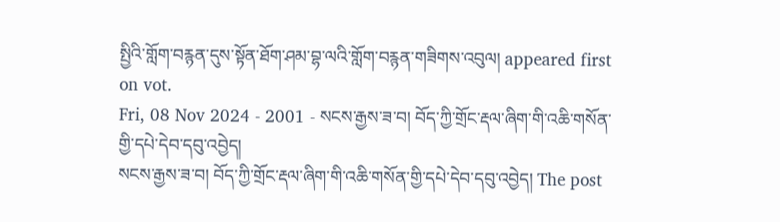སྤྱིའི་གློག་བརྙན་དུས་སྟོན་ཐོག་ཤམ་བྷ་ལའི་གློག་བརྙན་གཟིགས་འབུལ། appeared first on vot.
Fri, 08 Nov 2024 - 2001 - སངས་རྒྱས་ཟ་བ། བོད་ཀྱི་གྲོང་རྡལ་ཞིག་གི་འཆི་གསོན་གྱི་དཔེ་དེབ་དབུ་འབྱེད།
སངས་རྒྱས་ཟ་བ། བོད་ཀྱི་གྲོང་རྡལ་ཞིག་གི་འཆི་གསོན་གྱི་དཔེ་དེབ་དབུ་འབྱེད། The post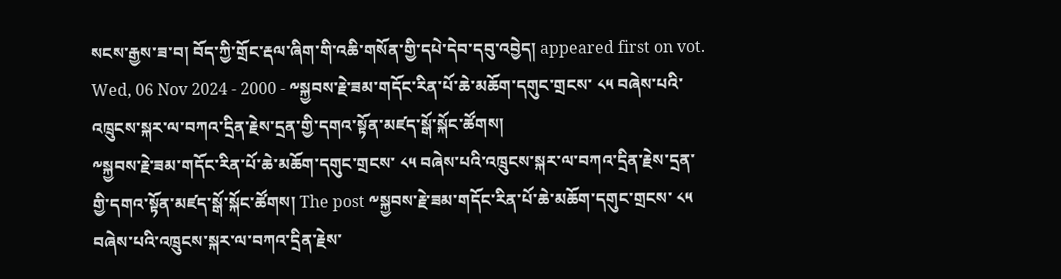སངས་རྒྱས་ཟ་བ། བོད་ཀྱི་གྲོང་རྡལ་ཞིག་གི་འཆི་གསོན་གྱི་དཔེ་དེབ་དབུ་འབྱེད། appeared first on vot.
Wed, 06 Nov 2024 - 2000 - ༸སྐྱབས་རྗེ་ཟམ་གདོང་རིན་པོ་ཆེ་མཆོག་དགུང་གྲངས་ ༨༥ བཞེས་པའི་འཁྲུངས་སྐར་ལ་བཀའ་དྲིན་རྗེས་དྲན་གྱི་དགའ་སྟོན་མཛད་སྒོ་སྐོང་ཚོགས།
༸སྐྱབས་རྗེ་ཟམ་གདོང་རིན་པོ་ཆེ་མཆོག་དགུང་གྲངས་ ༨༥ བཞེས་པའི་འཁྲུངས་སྐར་ལ་བཀའ་དྲིན་རྗེས་དྲན་གྱི་དགའ་སྟོན་མཛད་སྒོ་སྐོང་ཚོགས། The post ༸སྐྱབས་རྗེ་ཟམ་གདོང་རིན་པོ་ཆེ་མཆོག་དགུང་གྲངས་ ༨༥ བཞེས་པའི་འཁྲུངས་སྐར་ལ་བཀའ་དྲིན་རྗེས་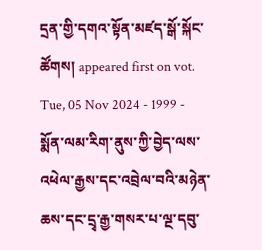དྲན་གྱི་དགའ་སྟོན་མཛད་སྒོ་སྐོང་ཚོགས། appeared first on vot.
Tue, 05 Nov 2024 - 1999 - སྨོན་ལམ་རིག་ནུས་ཀྱི་བྱེད་ལས་འཕེལ་རྒྱས་དང་འབྲེལ་བའི་མཉེན་ཆས་དང་དྲྭ་རྒྱ་གསར་པ་ལྔ་དབུ་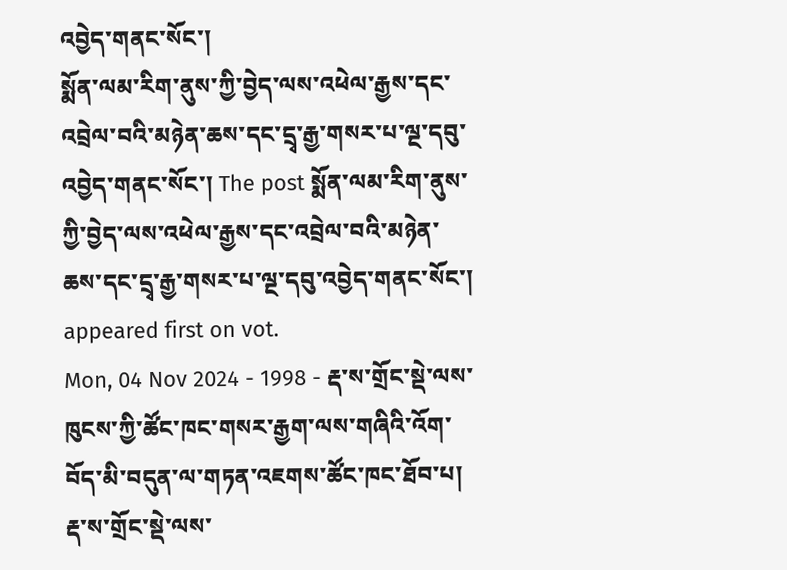འབྱེད་གནང་སོང་།
སྨོན་ལམ་རིག་ནུས་ཀྱི་བྱེད་ལས་འཕེལ་རྒྱས་དང་འབྲེལ་བའི་མཉེན་ཆས་དང་དྲྭ་རྒྱ་གསར་པ་ལྔ་དབུ་འབྱེད་གནང་སོང་། The post སྨོན་ལམ་རིག་ནུས་ཀྱི་བྱེད་ལས་འཕེལ་རྒྱས་དང་འབྲེལ་བའི་མཉེན་ཆས་དང་དྲྭ་རྒྱ་གསར་པ་ལྔ་དབུ་འབྱེད་གནང་སོང་། appeared first on vot.
Mon, 04 Nov 2024 - 1998 - རྡ་ས་གྲོང་སྡེ་ལས་ཁུངས་ཀྱི་ཚོང་ཁང་གསར་རྒྱག་ལས་གཞིའི་འོག་བོད་མི་བདུན་ལ་གཏན་འཇགས་ཚོང་ཁང་ཐོབ་པ།
རྡ་ས་གྲོང་སྡེ་ལས་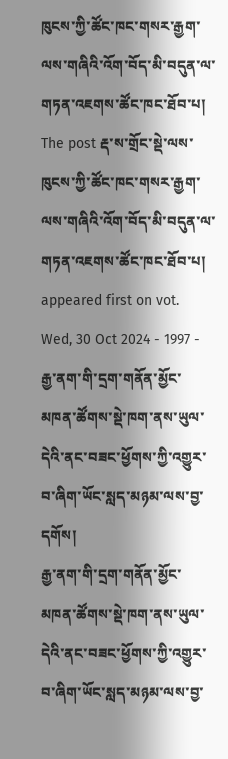ཁུངས་ཀྱི་ཚོང་ཁང་གསར་རྒྱག་ལས་གཞིའི་འོག་བོད་མི་བདུན་ལ་གཏན་འཇགས་ཚོང་ཁང་ཐོབ་པ། The post རྡ་ས་གྲོང་སྡེ་ལས་ཁུངས་ཀྱི་ཚོང་ཁང་གསར་རྒྱག་ལས་གཞིའི་འོག་བོད་མི་བདུན་ལ་གཏན་འཇགས་ཚོང་ཁང་ཐོབ་པ། appeared first on vot.
Wed, 30 Oct 2024 - 1997 - རྒྱ་ནག་གི་དྲག་གནོན་མྱོང་མཁན་ཚོགས་སྡེ་ཁག་ནས་ཡུལ་དེའི་ནང་བཟང་ཕྱོགས་ཀྱི་འགྱུར་བ་ཞིག་ཡོང་སླད་མཉམ་ལས་བྱ་དགོས།
རྒྱ་ནག་གི་དྲག་གནོན་མྱོང་མཁན་ཚོགས་སྡེ་ཁག་ནས་ཡུལ་དེའི་ནང་བཟང་ཕྱོགས་ཀྱི་འགྱུར་བ་ཞིག་ཡོང་སླད་མཉམ་ལས་བྱ་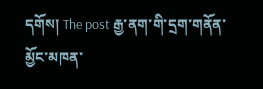དགོས། The post རྒྱ་ནག་གི་དྲག་གནོན་མྱོང་མཁན་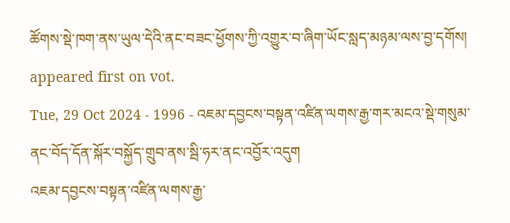ཚོགས་སྡེ་ཁག་ནས་ཡུལ་དེའི་ནང་བཟང་ཕྱོགས་ཀྱི་འགྱུར་བ་ཞིག་ཡོང་སླད་མཉམ་ལས་བྱ་དགོས། appeared first on vot.
Tue, 29 Oct 2024 - 1996 - འཇམ་དབྱངས་བསྟན་འཛིན་ལགས་རྒྱ་གར་མངའ་སྡེ་གསུམ་ནང་བོད་དོན་སྐོར་བསྐྱོད་གྲུབ་ནས་སྦི་ཧར་ནང་འབྱོར་འདུག
འཇམ་དབྱངས་བསྟན་འཛིན་ལགས་རྒྱ་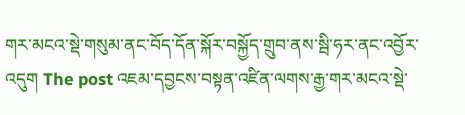གར་མངའ་སྡེ་གསུམ་ནང་བོད་དོན་སྐོར་བསྐྱོད་གྲུབ་ནས་སྦི་ཧར་ནང་འབྱོར་འདུག The post འཇམ་དབྱངས་བསྟན་འཛིན་ལགས་རྒྱ་གར་མངའ་སྡེ་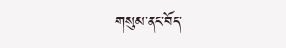གསུམ་ནང་བོད་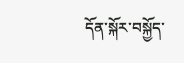དོན་སྐོར་བསྐྱོད་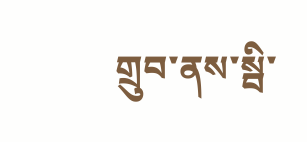གྲུབ་ནས་སྦི་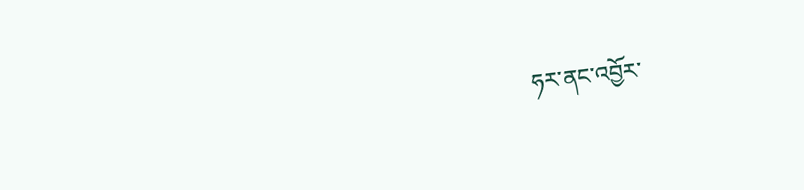ཧར་ནང་འབྱོར་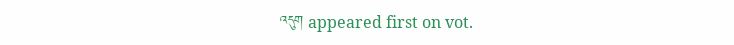འདུག appeared first on vot.